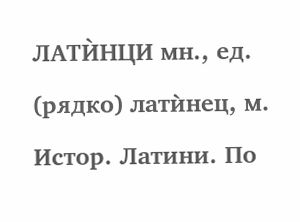ЛАТЍНЦИ мн., ед. (рядко) латѝнец, м. Истор. Латини. По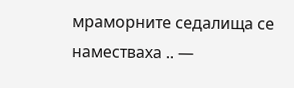мраморните седалища се наместваха .. —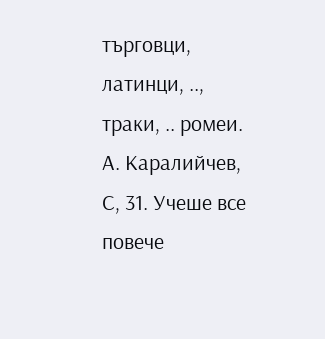търговци, латинци, .., траки, .. ромеи. А. Каралийчев, С, 31. Учеше все повече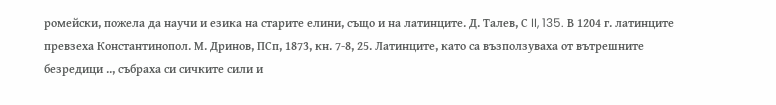ромейски, пожела да научи и езика на старите елини, също и на латинците. Д. Талев, С II, 135. В 1204 г. латинците превзеха Константинопол. М. Дринов, ПСп, 1873, кн. 7-8, 25. Латинците, като са възползуваха от вътрешните безредици .., събраха си сичките сили и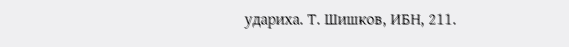удариха. Т. Шишков, ИБН, 211.